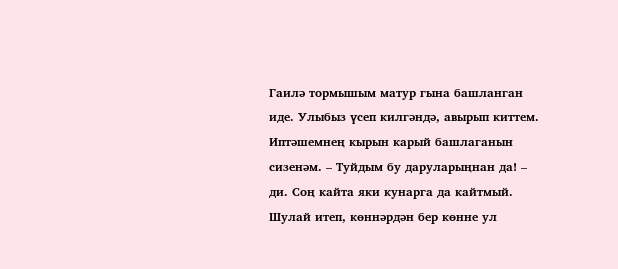Гаилә тормышым матур гына башланган иде. Улыбыз үсеп килгәндә, авырып киттем. Иптәшемнең кырын карый башлаганын сизенәм. – Туйдым бу даруларыңнан да! – ди. Соң кайта яки кунарга да кайтмый. Шулай итеп, көннәрдән бер көнне ул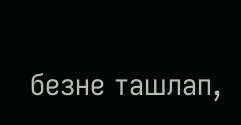безне ташлап,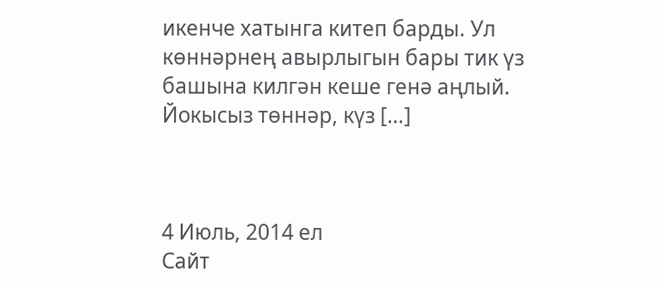икенче хатынга китеп барды. Ул көннәрнең авырлыгын бары тик үз башына килгән кеше генә аңлый. Йокысыз төннәр, күз […]



4 Июль, 2014 ел
Сайт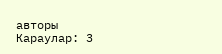авторы
Караулар: 3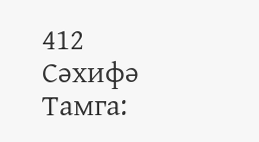412
Сәхифә
Тамга: